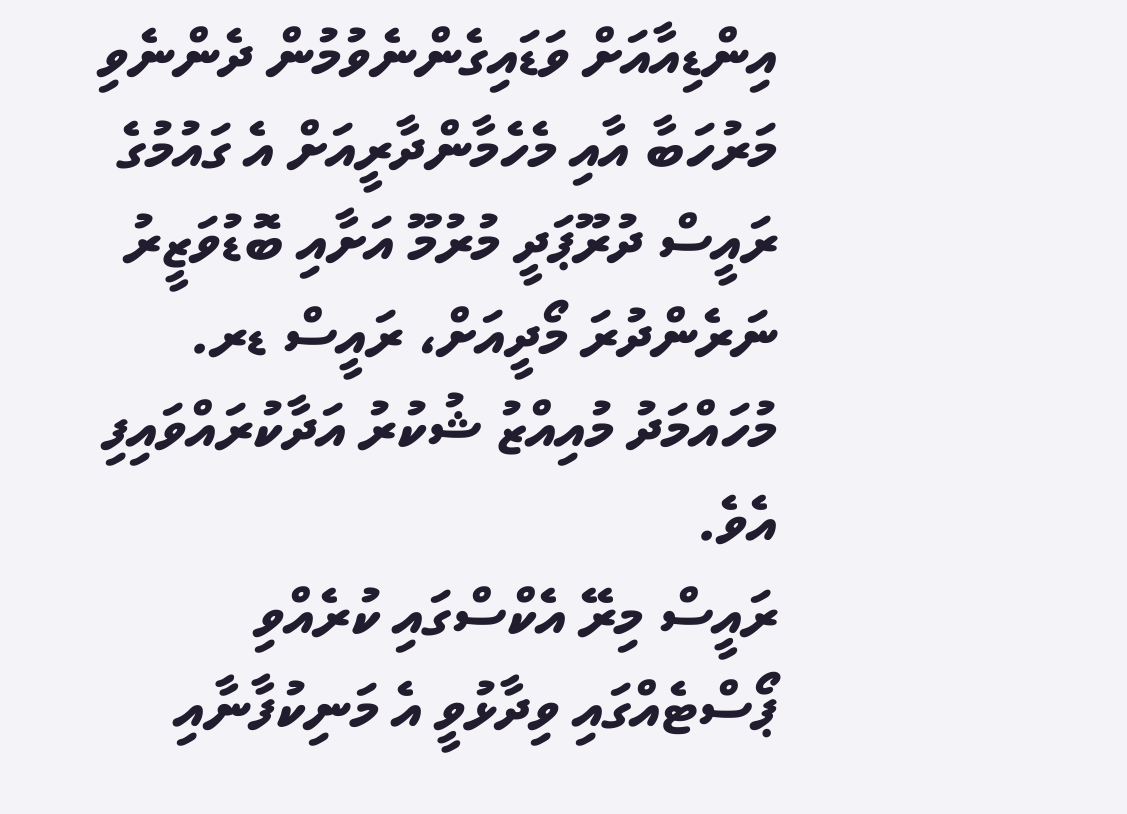އިންޑިއާއަށް ވަޑައިގެންނެވުމުން ދެންނެވި މަރުހަބާ އާއި މެހެމާންދާރީއަށް އެ ގައުމުގެ ރައީސް ދުރޫޕަދީ މުރުމޫ އަށާއި ބޮޑުވަޒީރު ނަރެންދުރަ މޯދީއަށް، ރައީސް ޑރ. މުހައްމަދު މުއިއްޒު ޝުކުރު އަދާކުރައްވައިފި އެވެ.
ރައީސް މިރޭ އެކްސްގައި ކުރެއްވި ޕޯސްޓެއްގައި ވިދާޅުވީ އެ މަނިކުފާނާއި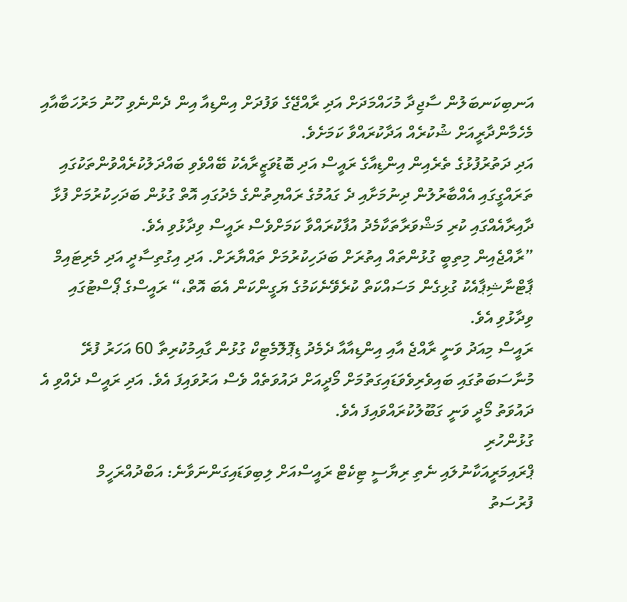އަނބިކަނބަލުން ސާޖިދާ މުހައްމަދަށް އަދި ރާއްޖޭގެ ވަފުދަށް އިންޑިއާ އިން ދެންނެވި ހޫނު މަރުހަބާއާއި މެހެމާންދާރީއަށް ޝުކުރެއް އަދާކުރައްވާ ކަމަށެވެ.
އަދި ދަތުރުފުޅުގެ ތެރެއިން އިންޑިއާގެ ރައީސް އަދި ބޮޑުވަޒީރާއެކު ބޭއްވެވި ބައްދަލުކުރެއްވުންތަކުގައި ތަރައްގީގައި އެއްބާރުލުން ދިނުމަށާއި ދެ ގައުމުގެ ރައްޔިތުންގެ މެދުގައި އޮތް ގުޅުން ބަދަހިކުރުމަށް ފުޅާ ދާއިރާއެއްގައި ކުރި މަޝްވަރާތަކާމެދު އުފާކުރައްވާ ކަމަށްވެސް ރައީސް ވިދާޅުވި އެވެ.
”ރާއްޖެއިން މިތިބީ ގުޅުންތައް އިތުރަށް ބަދަހިކުރުމަށް ތައްޔާރަށް. އަދި އިގުތިސާދީ އަދި މެރިޓައިމް ޕާޓްނާޝިޕާއެކު ގުޅިގެން މަސައްކަތް ކުރެވޭނެކަމުގެ ޔަގީންކަން އެބަ އޮތް،“ ރައީސްގެ ޕޯސްޓުގައި ވިދާޅުވި އެވެ.
ރައީސް މިއަދު ވަނީ ރާއްޖެ އާއި އިންޑިއާއާ ދެމެދު ޑިޕޮލޮމެޓިކް ގުޅުން ގާއިމުކުރިތާ 60 އަހަރު ފުރޭ މުނާސަބަތުގައި ބައިވެރިވެވަޑައިގަތުމަށް މޯދީއަށް ދައުވަތެއް ވެސް އަރުވައިފަ އެވެ. އަދި ރައީސް ދެއްވި އެ ދައުވަތު މޯދީ ވަނީ ގަބޫލުކުރައްވައިފަ އެވެ.
ގުޅުންހުރި
ޕްރައިމަރީއަކާނުލައި ނެތި ރިޔާސީ ޓިކެޓް ރައީސްއަށް ލިބިވަޑައިގަންނަވާނެ: އަބްދުއްރަހީމް
ފުރުސަތު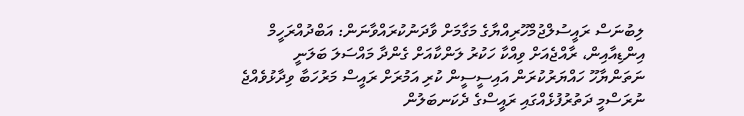ލިބުނަސް ރައީސުލްޖުމްހޫރިއްޔާގެ މަގާމަށް ވާދަނުކުރައްވާނަން: އަބްދުއްރަހީމް
އިންޑިއާއިން، ރާއްޖެއަށް ވިއްކާ ހަކުރު ލަންކާއަށް ގެންދާ މައްސަލަ ބަލަނީ
ނަތަންޔާހޫ ހައްޔަރުކުރަން އައިސީސީން ކުރި އަމުރަށް ރައީސް މަރުހަބާ ވިދާޅުވެއްޖެ
ނުރަސްމީ ދަތުރުފުޅެއްގައި ރައީސްގެ ދެކަނބަލުން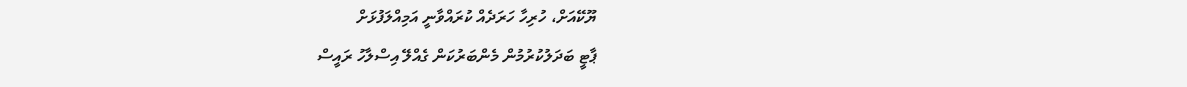ޔޫކޭއަށް، ހުރިހާ ހަރަދެއް ކުރައްވާނީ އަމިއްލަފުޅަށް
ޕާޓީ ބަދަލުކުރުމުން މެންބަރުކަން ގެއްލޭ އިސްލާހު ރައީސް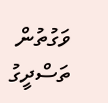ވަގުތުން ތަސްދީގު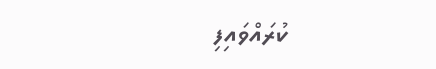ކުރައްވައިފި